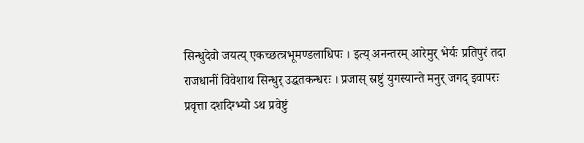सिन्धुदेवो जयत्य् एकच्छत्त्रभूमण्डलाधिपः । इत्य् अनन्तरम् आरेमुर् भेर्यः प्रतिपुरं तदा
राजधानीं विवेशाथ सिन्धुर् उद्धतकन्धरः । प्रजास् स्रष्टुं युगस्यान्ते मनुर् जगद् इवापरः
प्रवृत्ता दशदिग्भ्यो ऽथ प्रवेष्टुं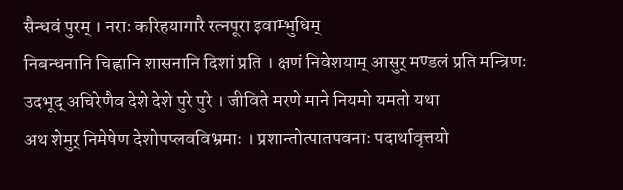सैन्धवं पुरम् । नराः करिहयागारै रत्नपूरा इवाम्भुधिम्
निबन्धनानि चिह्नानि शासनानि दिशां प्रति । क्षणं निवेशयाम् आसुर् मण्डलं प्रति मन्त्रिणः
उदभूद् अचिरेणैव देशे देशे पुरे पुरे । जीविते मरणे माने नियमो यमतो यथा
अथ शेमुर् निमेषेण देशोपप्लवविभ्रमाः । प्रशान्तोत्पातपवनाः पदार्थावृत्तयो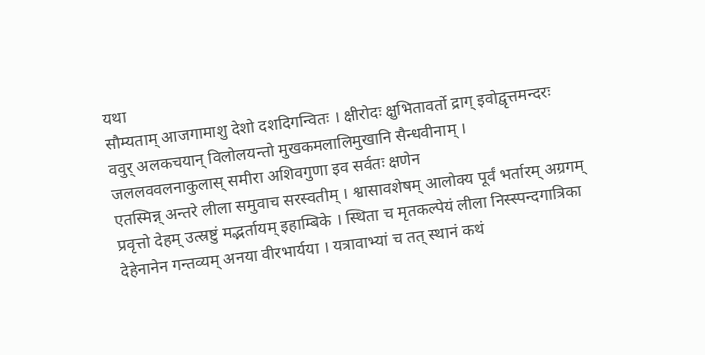यथा
सौम्यताम् आजगामाशु देशो दशदिगन्वितः । क्षीरोदः क्षुभितावर्तो द्राग् इवोद्वृत्तमन्दरः
ववुर् अलकचयान् विलोलयन्तो मुखकमलालिमुखानि सैन्धवीनाम् । जललववलनाकुलास् समीरा अशिवगुणा इव सर्वतः क्षणेन
एतस्मिन्न् अन्तरे लीला समुवाच सरस्वतीम् । श्वासावशेषम् आलोक्य पूर्वं भर्तारम् अग्रगम्
प्रवृत्तो देहम् उत्स्रष्टुं मद्भर्तायम् इहाम्बिके । स्थिता च मृतकल्पेयं लीला निस्स्पन्दगात्रिका
देहेनानेन गन्तव्यम् अनया वीरभार्यया । यत्रावाभ्यां च तत् स्थानं कथं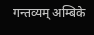गन्तव्यम् अम्बिके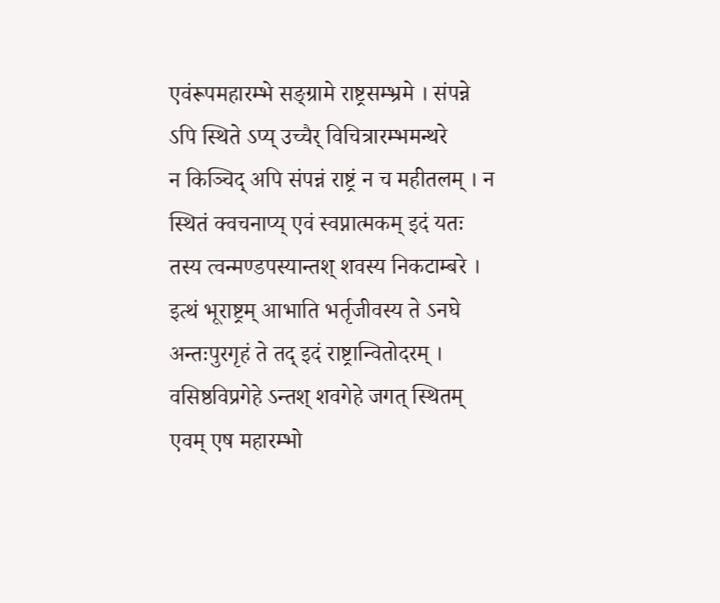एवंरूपमहारम्भे सङ्ग्रामे राष्ट्रसम्भ्रमे । संपन्ने ऽपि स्थिते ऽप्य् उच्चैर् विचित्रारम्भमन्थरे
न किञ्चिद् अपि संपन्नं राष्ट्रं न च महीतलम् । न स्थितं क्वचनाप्य् एवं स्वप्नात्मकम् इदं यतः
तस्य त्वन्मण्डपस्यान्तश् शवस्य निकटाम्बरे । इत्थं भूराष्ट्रम् आभाति भर्तृजीवस्य ते ऽनघे
अन्तःपुरगृहं ते तद् इदं राष्ट्रान्वितोदरम् । वसिष्ठविप्रगेहे ऽन्तश् शवगेहे जगत् स्थितम्
एवम् एष महारम्भो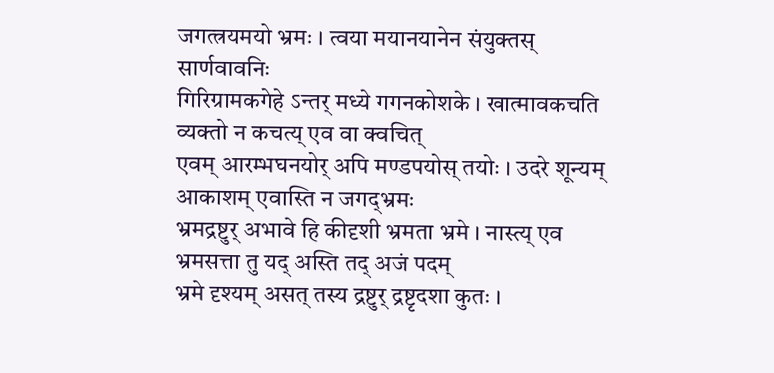जगत्त्रयमयो भ्रमः । त्वया मयानयानेन संयुक्तस् सार्णवावनिः
गिरिग्रामकगेहे ऽन्तर् मध्ये गगनकोशके । खात्मावकचति व्यक्तो न कचत्य् एव वा क्वचित्
एवम् आरम्भघनयोर् अपि मण्डपयोस् तयोः । उदरे शून्यम् आकाशम् एवास्ति न जगद्भ्रमः
भ्रमद्रष्टुर् अभावे हि कीदृशी भ्रमता भ्रमे । नास्त्य् एव भ्रमसत्ता तु यद् अस्ति तद् अजं पदम्
भ्रमे दृश्यम् असत् तस्य द्रष्टुर् द्रष्टृदशा कुतः ।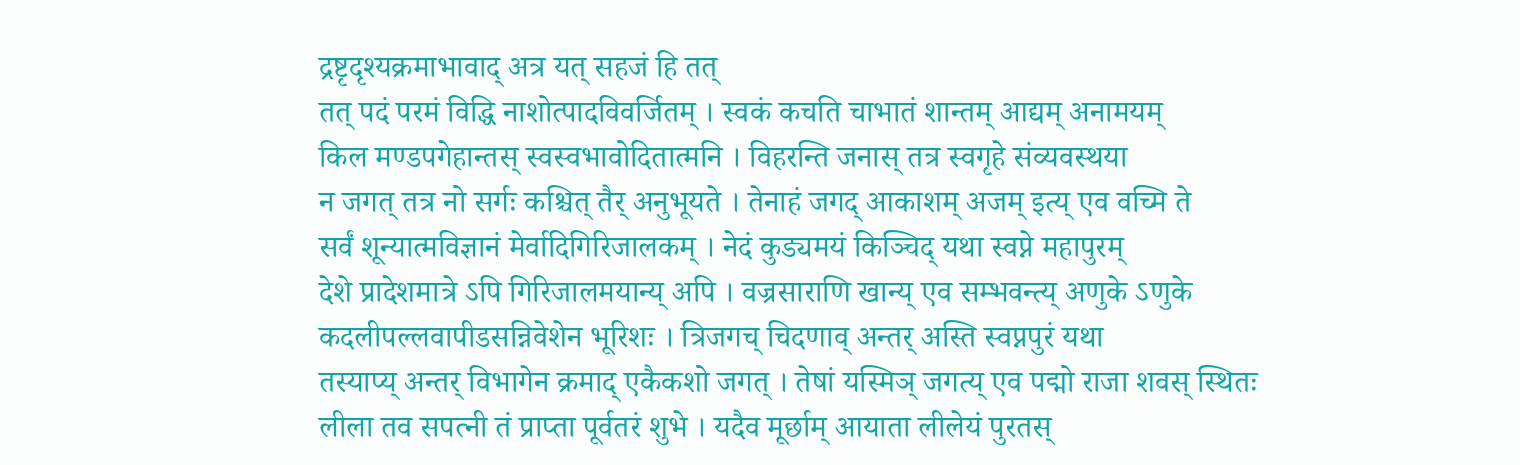द्रष्टृदृश्यक्रमाभावाद् अत्र यत् सहजं हि तत्
तत् पदं परमं विद्धि नाशोत्पादविवर्जितम् । स्वकं कचति चाभातं शान्तम् आद्यम् अनामयम्
किल मण्डपगेहान्तस् स्वस्वभावोदितात्मनि । विहरन्ति जनास् तत्र स्वगृहे संव्यवस्थया
न जगत् तत्र नो सर्गः कश्चित् तैर् अनुभूयते । तेनाहं जगद् आकाशम् अजम् इत्य् एव वच्मि ते
सर्वं शून्यात्मविज्ञानं मेर्वादिगिरिजालकम् । नेदं कुड्यमयं किञ्चिद् यथा स्वप्ने महापुरम्
देशे प्रादेशमात्रे ऽपि गिरिजालमयान्य् अपि । वज्रसाराणि खान्य् एव सम्भवन्त्य् अणुके ऽणुके
कदलीपल्लवापीडसन्निवेशेन भूरिशः । त्रिजगच् चिदणाव् अन्तर् अस्ति स्वप्नपुरं यथा
तस्याप्य् अन्तर् विभागेन क्रमाद् एकैकशो जगत् । तेषां यस्मिञ् जगत्य् एव पद्मो राजा शवस् स्थितः
लीला तव सपत्नी तं प्राप्ता पूर्वतरं शुभे । यदैव मूर्छाम् आयाता लीलेयं पुरतस्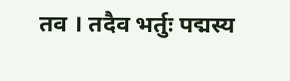तव । तदैव भर्तुः पद्मस्य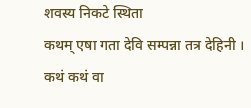शवस्य निकटे स्थिता
कथम् एषा गता देवि सम्पन्ना तत्र देहिनी । कथं कथं वा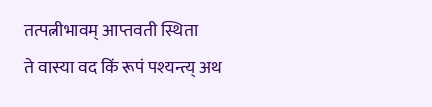तत्पत्नीभावम् आप्तवती स्थिता
ते वास्या वद किं रूपं पश्यन्त्य् अथ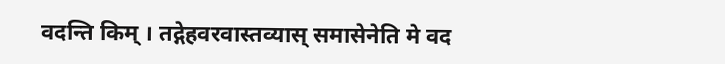वदन्ति किम् । तद्गेहवरवास्तव्यास् समासेनेति मे वद